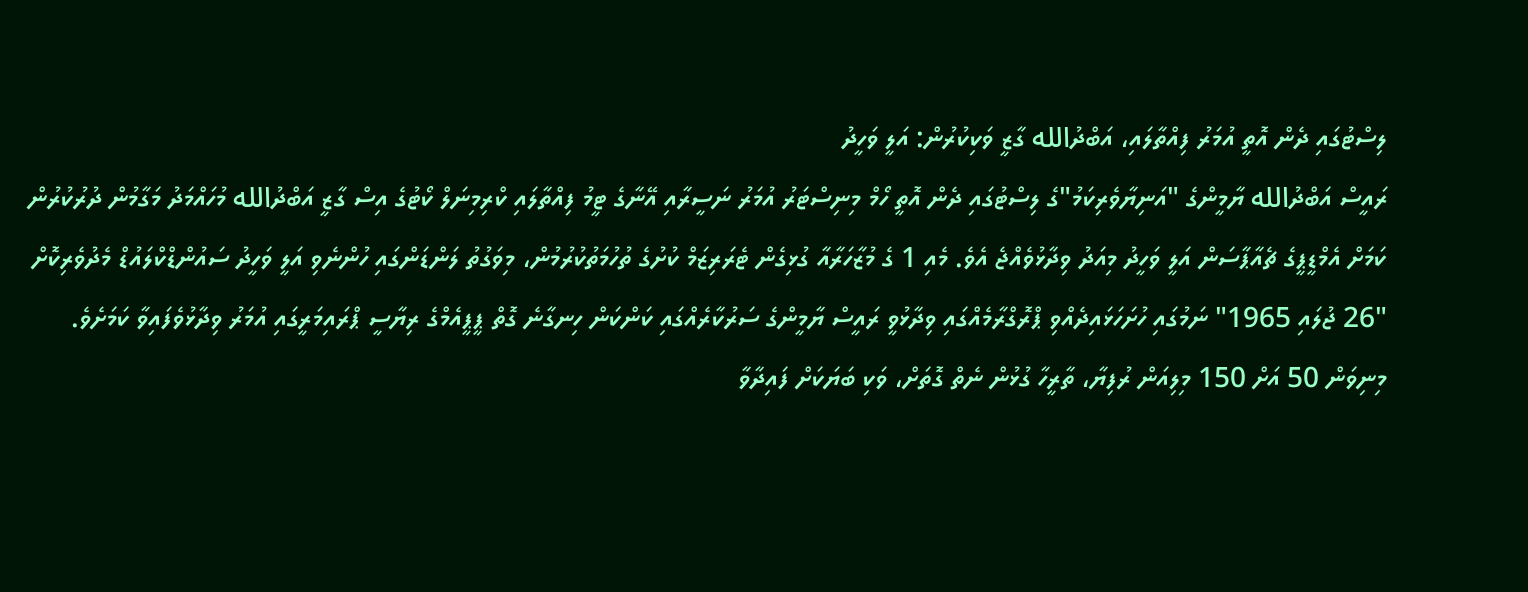ލިސްޓުގައި ދެން އޮތީ އުމަރު ފިއްތާލައި، އަބްދުالله ގާޒީ ވަކިކުރުން: އަލީ ވަހީދު
ރައީސް އަބްދުالله ޔާމީންގެ "އަނިޔާވެރިކަމު"ގެ ލިސްޓުގައި ދެން އޮތީ ހޯމް މިނިސްޓަރު އުމަރު ނަސީރާއި އޭނާގެ ޓީމު ފިއްތާލައި ކްރިމިނަލް ކޯޓުގެ އިސް ގާޒީ އަބްދުالله މުހައްމަދު މަގާމުން ދުރުކުރުން ކަމަށް އެމްޑީޕީގެ ޗެއާޕާސަން އަލީ ވަހީދު މިއަދު ވިދާޅުވެއްޖެ އެވެ. މެއި 1 ގެ މުޒާހަރާއާ ގުޅިގެން ޓެރަރިޒަމް ކުށުގެ ތުހުމަތުކުރުމުން، މިވަގުތު ލަންޑަންގައި ހުންނެވި އަލީ ވަހީދު ސައުންޑްކްލައުޑް މެދުވެރިކޮށް "26 ޖުލައި 1965" ނަމުގައި ހުށަހަޅައިދެއްވި ޕްރޮގްރާމެއްގައި ވިދާޅުވީ ރައީސް ޔާމީންގެ ސަރުކާރެއްގައި ކަންކަން ހިނގާނެ ގޮތް ޕީޕީއެމްގެ ރިޔާސީ ޕްރައިމަރީގައި އުމަރު ވިދާޅުވެފައިވާ ކަމަށެވެ. މިނިވަން 50 އަށް 150 މިލިއަން ރުފިޔާ، ތާރީހާ ގުޅުން ނެތް ގޮތަށް، ވަކި ބަޔަކަށް ފައިދާވާ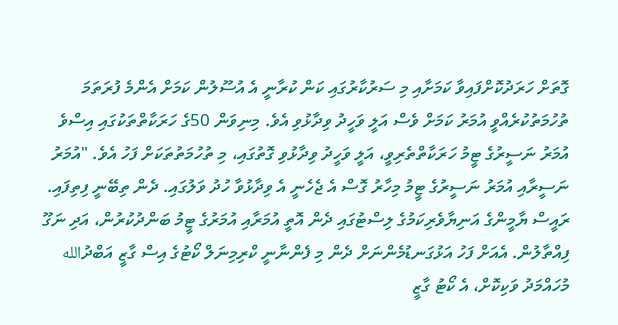ގޮތަށް ހަރަދުކޮށްފައިވާ ކަމަށާއި މި ސަރުކާރުގައި ކަން ކުރާނީ އެ އުސޫލުން ކަމަށް އެންމެ ފުރަތަމަ ތުހުމަތުކުރެއްވީ އުމަރު ކަމަށް ވެސް އަލީ ވަހީދު ވިދާޅުވި އެވެ. މިނިވަން 50ގެ ހަރަކާތްތަކުގައި އިސްވެ އުމަރު ނަސީރުގެ ޓީމު ހަރަކާތްތެރިވީ، އަލީ ވަހީދު ވިދާޅުވި ގޮތުގައި، މި ތުހުމަތުތަކަށް ފަހު އެވެ. "އުމަރު ނަސީރާއި އުމަރު ނަސީރުގެ ޓީމު މިހާރު ގޮސް އެ ޖެހެނީ އެ ވިދާޅުވާ ހުދު ވަލުގައި. ދެން ތިބޭނީ ފިތިފައި. ރައީސް ޔާމީންގެ އަނިޔާވެރިކަމުގެ ލިސްޓުގައި ދެން އޮތީ އުމަރާއި އުމަރުގެ ޓީމު ބަންދުކުރުން، އަދި ނަގޫ ފިއްތާލުން. އެއަށް ފަހު އަޅުގަނޑުމެންނަށް ދެން މި ފެންނާނީ ކްރިމިނަލް ކޯޓުގެ އިސް ގާޒީ އަބްދުالله މުހައްމަދު ވަކިކޮށް، އެ ކޯޓު ގާޒީ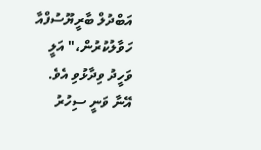އަބްދުލް ބާރީޔޫސުފްއާ ހަވާލުކުރުން،" އަލީ ވަހީދު ވިދާޅުވި އެވެ. އޭނާ ވަނީ ސިހުރު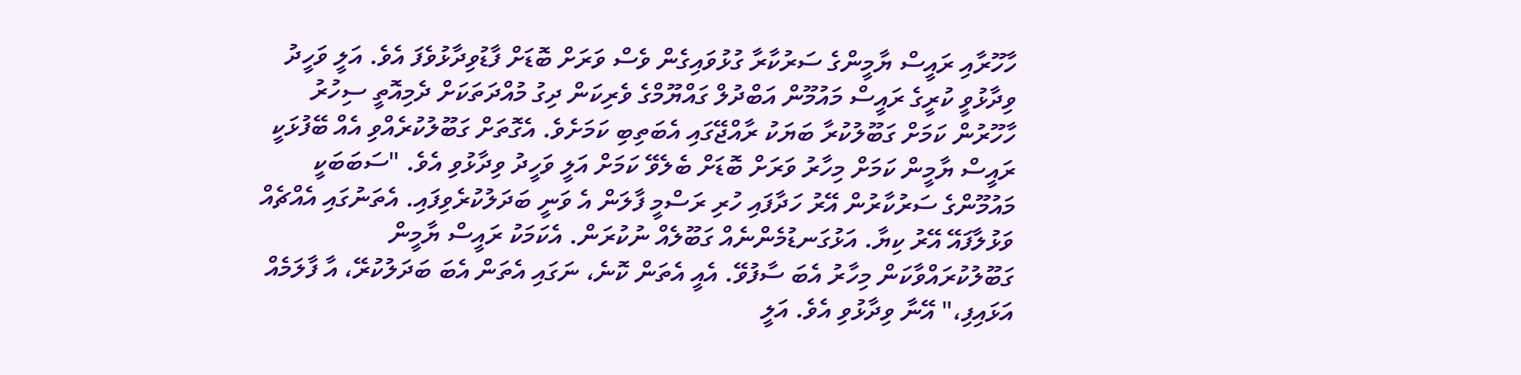ހާހޫރާއި ރައީސް ޔާމީންގެ ސަރުކާރާ ގުޅުވައިގެން ވެސް ވަރަށް ބޮޑަށް ފާޑުވިދާޅުވެފަ އެވެ. އަލީ ވަހީދު ވިދާޅުވީ ކުރީގެ ރައީސް މައުމޫން އަބްދުލް ގައްޔޫމްގެ ވެރިކަން ދިގު މުއްދަތަކަށް ދެމިއޮތީ ސިހުރު ހާހޫރުން ކަމަށް ގަބޫލުކުރާ ބަޔަކު ރާއްޖޭގައި އެބަތިބި ކަމަށެވެ. އެގޮތަށް ގަބޫލުކުރެއްވި އެއް ބޭފުޅަކީ ރައީސް ޔާމީން ކަމަށް މިހާރު ވަރަށް ބޮޑަށް ބެލެވޭ ކަމަށް އަލީ ވަހީދު ވިދާޅުވި އެވެ. "ސަބަބަކީ މައުމޫންގެ ސަރުކާރުން އޭރު ހަދާފައި ހުރި ރަސްމީ ފާލަން އެ ވަނީ ބަދަލުކުރެވިފައި. އެތަނުގައި އެއްޗެއް ވަޅުލާފައޭ އޭރު ކިޔާ. އަޅުގަނޑުމެންނެއް ގަބޫލެއް ނުކުރަން. އެކަމަކު ރައީސް ޔާމީން ގަބޫލުކުރައްވާކަން މިހާރު އެބަ ސާފުވޭ. އެއީ އެތަން ކޮނެ، ނަގައި އެތަން އެބަ ބަދަލުކުރޭ، އާ ފާލަމެއް އަޅައިފި،" އޭނާ ވިދާޅުވި އެވެ. އަލީ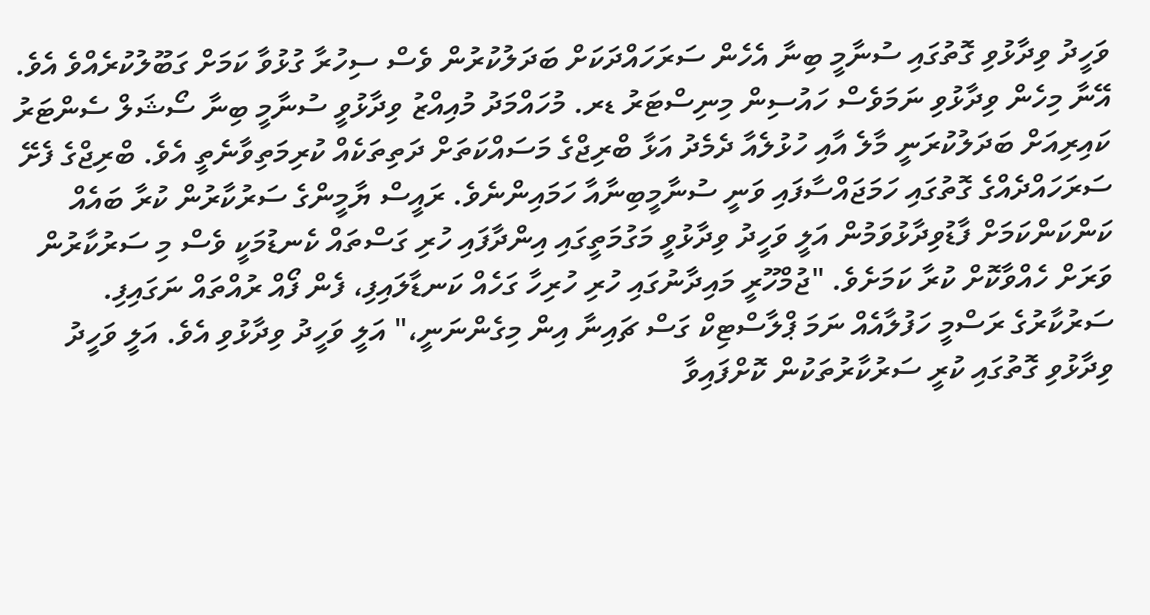ވަހީދު ވިދާޅުވި ގޮތުގައި ސުނާމީ ބިނާ އެހެން ސަރަހައްދަކަށް ބަދަލުކުރުން ވެސް ސިހުރާ ގުޅުވާ ކަމަށް ގަބޫލުކުރެއްވެ އެވެ. އޭނާ މިހެން ވިދާޅުވި ނަމަވެސް ހައުސިން މިނިސްޓަރު ޑރ. މުހައްމަދު މުއިއްޒު ވިދާޅުވީ ސުނާމީ ބިނާ ސޯޝަލް ސެންޓަރު ކައިރިއަށް ބަދަލުކުރަނީ މާލެ އާއި ހުޅުލެއާ ދެމެދު އަޅާ ބްރިޖްގެ މަސައްކަތަށް ދަތިތަކެއް ކުރިމަތިވާނެތީ އެވެ. ބްރިޖްގެ ފެށޭ ސަރަހައްދެއްގެ ގޮތުގައި ހަމަޖައްސާފައި ވަނީ ސުނާމީބިނާއާ ހަމައިންނެވެ. ރައީސް ޔާމީންގެ ސަރުކާރުން ކުރާ ބައެއް ކަންކަންކަމަށް ފާޑުވިދާޅުވަމުން އަލީ ވަހީދު ވިދާޅުވީ މަގުމަތީގައި އިންދާފައި ހުރި ގަސްތައް ކެނޑުމަކީ ވެސް މި ސަރުކާރުން ވަރަށް ހެއްވާކޮށް ކުރާ ކަމަށެވެ. "ޖުމްހޫރީ މައިދާނުގައި ހުރި ހުރިހާ ގަހެއް ކަނޑާލައިފި، ފެން ފޯއް ރުއްތައް ނަގައިފި. ސަރުކާރުގެ ރަސްމީ ހަފުލާއެއް ނަމަ ޕްލާސްޓިކް ގަސް ޗައިނާ އިން މިގެންނަނީ،" އަލީ ވަހީދު ވިދާޅުވި އެވެ. އަލީ ވަހީދު ވިދާޅުވި ގޮތުގައި ކުރީ ސަރުކާރުތަކުން ކޮށްފައިވާ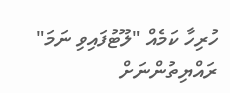ހުރިހާ ކަމެއް "ލޫޓުފައިވި ނަމަ" ރައްޔިތުންނަށް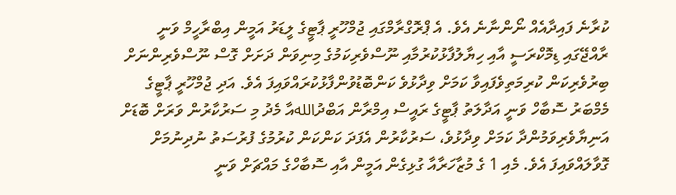ކުރާނެ ފައިދާއެއް ނޯންނާނެ އެވެ. އެ ޕްރޮގްރާމްގައި ޖުމްހޫރީ ޕާޓީގެ ލީޑަރު އަމީން އިބްރާހީމް ވަނީ ރާއްޖޭގައި ޑިމޮކްރަސީ އާއި ހިޔާލުފާޅުކުރުމާއި ނޫސްވެރިކަމުގެ މިނިވަން ދަށަށް ގޮސް ނޫސްވެރިންނަށް ބިރުވެރިކަން ކުރިމަތިވެފައިވާ ކަމަށް ވިދާޅުވެ ކަންބޮޑުވުންފާޅުކުރައްވައިފަ އެވެ. އަދި ޖުމްހޫރީ ޕާޓީގެ މެމްބަރު ސޮބާހް ވަނީ އަދާލަތު ޕާޓީގެ ރައީސް އިމްރާން އަބްދުاللهއާ މެދު މި ސަރުކާރުން ވަރަށް ބޮޑަށް އަނިޔާވެރިވަމުންދާ ކަމަށް ވިދާޅުވެ، ސަރުކާރުން އެފަދަ ކަންކަން ކުރުމުގެ ފުރުސަތު ނުދިނުމަށް ގޮވާލައްވައިފަ އެވެ. މެއި 1 ގެ މުޒާހަރާއާ ގުޅިގެން އަމީން އާއި ސޮބާހްގެ މައްޗަށް ވަނީ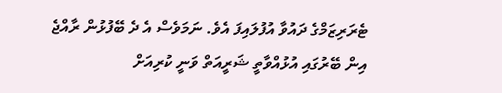ޓެރަރިޒަމްގެ ދައުވާ އުފުލައިފަ އެވެ. ނަމަވެސް އެ ދެ ބޭފުޅުން ރާއްޖެ އިން ބޭރުގައި އުޅުއްވާތީ ޝަރީއަތް ވަނީ ކުރިއަށް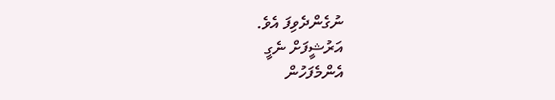ނުގެންދެވިފަ އެވެ.
އަރުޝީފަށް ނެގީ
އެންމެފަހުން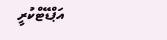އަޕްޑޭޓްކުރީ